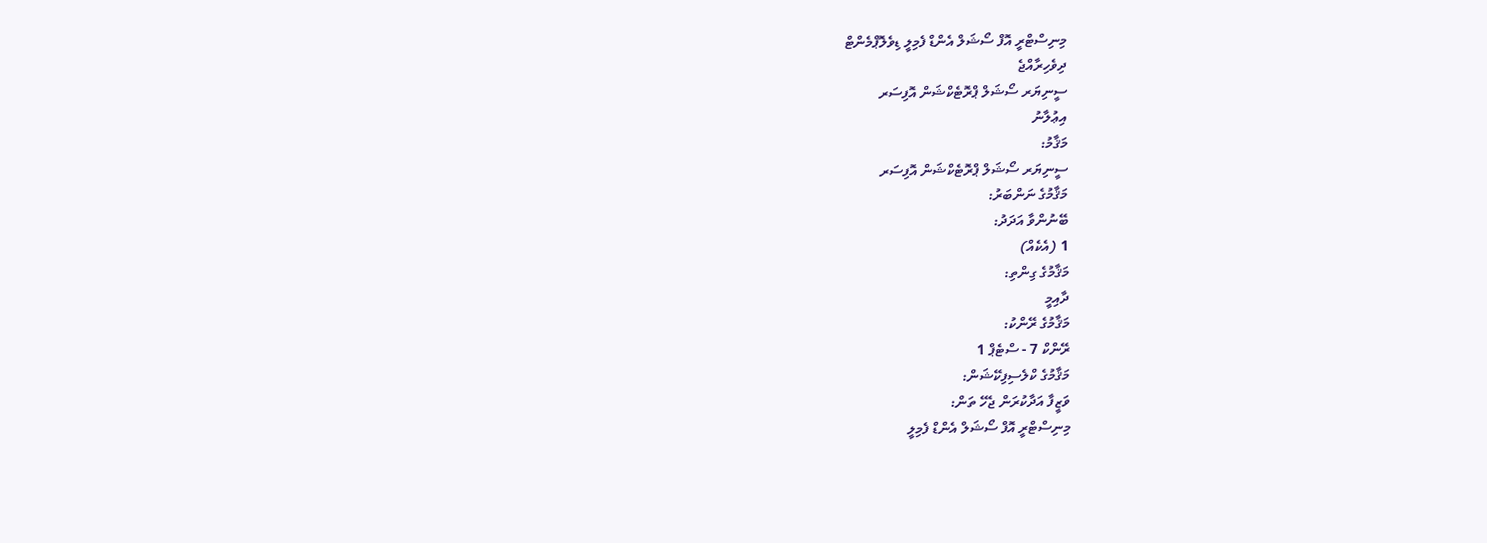މިނިސްޓްރީ އޮފް ސޯޝަލް އެންޑް ފެމިލީ ޑިވެލޮޕްމެންޓް
ދިވެހިރާއްޖެ
ސީނިޔަރ ސޯޝަލް ޕްރޮޓެކްޝަން އޮފިސަރ
އިޢުލާނު
މަޤާމު:
ސީނިޔަރ ސޯޝަލް ޕްރޮޓެކްޝަން އޮފިސަރ
މަޤާމުގެ ނަންބަރު:
ބޭނުންވާ އަދަދު:
1 (އެކެއް)
މަޤާމުގެ ގިންތި:
ދާއިމީ
މަޤާމުގެ ރޭންކު:
ރޭންކް 7 - ސްޓެޕް 1
މަޤާމުގެ ކްލެސިފިކޭޝަން:
ވަޒީފާ އަދާކުރަން ޖެހޭ ތަން:
މިނިސްޓްރީ އޮފް ސޯޝަލް އެންޑް ފެމިލީ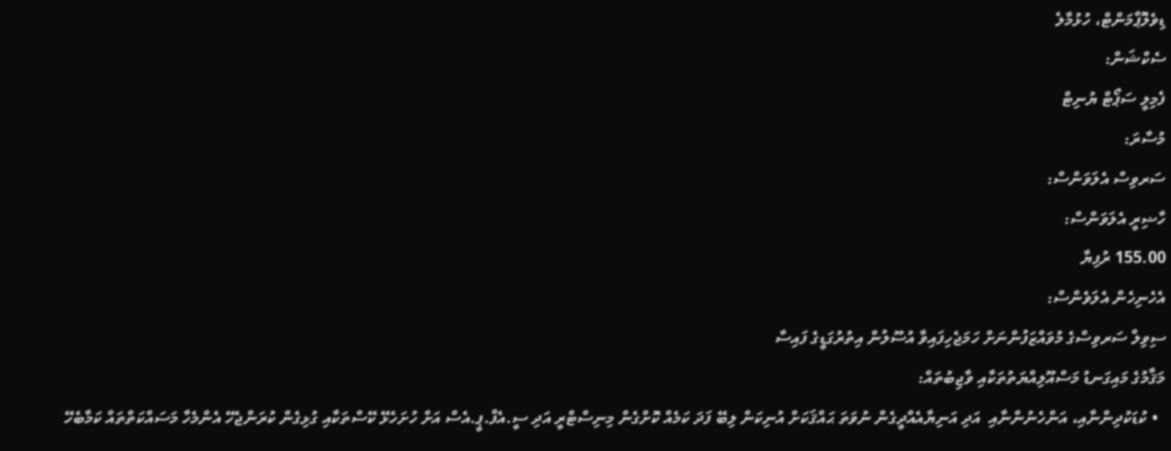ޑިވެލޮޕްމަންޓް، ހުޅުމާލެ
ސެކްޝަން:
ފެމިލީ ސަޕޯޓް ޔުނިޓް
މުސާރަ:
ސަރވިސް އެލަވަންސް:
ހާޟިރީ އެލަވަންސް:
155.00 ރުފިޔާ
އެހެނިހެން އެލަވެންސް:
ސިވިލް ސަރވިސްގެ މުވައްޒަފުންނަށް ހަމަޖެހިފައިވާ އުސޫލުން އިތުރުގަޑީގެ ފައިސާ
މަޤާމުގެ މައިގަނޑު މަސްއޫލިއްޔަތުތަކާއި ވާޖިބުތައް:
  • ކުޑަކުދިންނާއި، އަންހެނުންނާއި  އަދި އަނިޔާއެއްދީގެން ނުވަތަ ޙައްޤަކަށް އުނިކަން ލިބޭ ފަދަ ކަމެއް ކޮށްގެން މިނިސްޓްރީ އަދި ސީ.އެފް.ޕީ.އެސް އަށް ހުށަހެޅޭ ކޭސްތަކާއި ގުޅިގެން ކުރަންޖެހޭ އެންމެހާ މަސައްކަތްތައް ކަމާބެހޭ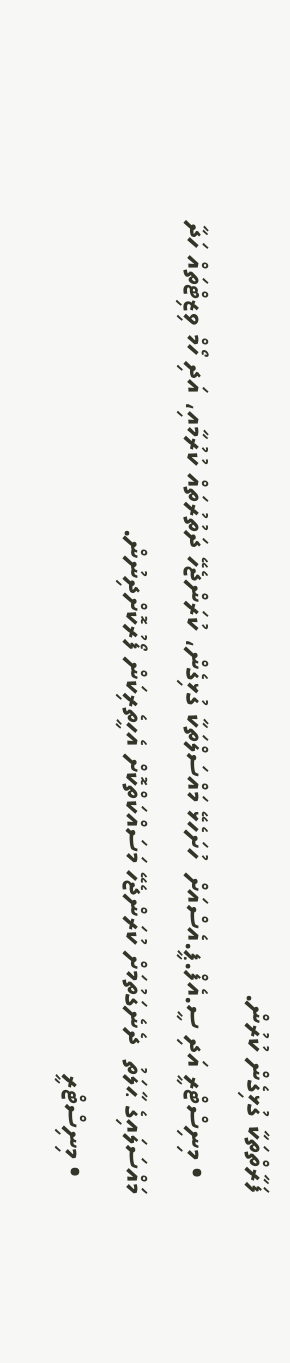ފަރާތްތަކާ ގުޅިގެން ކުރުން.
  • މިނިސްޓްރީ އަދި ސީ.އެފް.ޕީ.އެސްއަށް  ހުށަހެޅޭ މައްސަލްތަކާ ގުޅިގެން، ކުރަންޖެހޭ ދަތުރުތައް ކުރުމާއި، އަދި ހޯމް ވިޒިޓްތައް ހަދާ މައްސަލައިގެ ޙާލަތު  ދެނެގަތުމަށް ކުރަންޖެހޭ މަސައްކަތްކޮށް އެހީތެރިކަން ފޯރުކޮށްދިނުން.
  • މިނިސްޓްރީ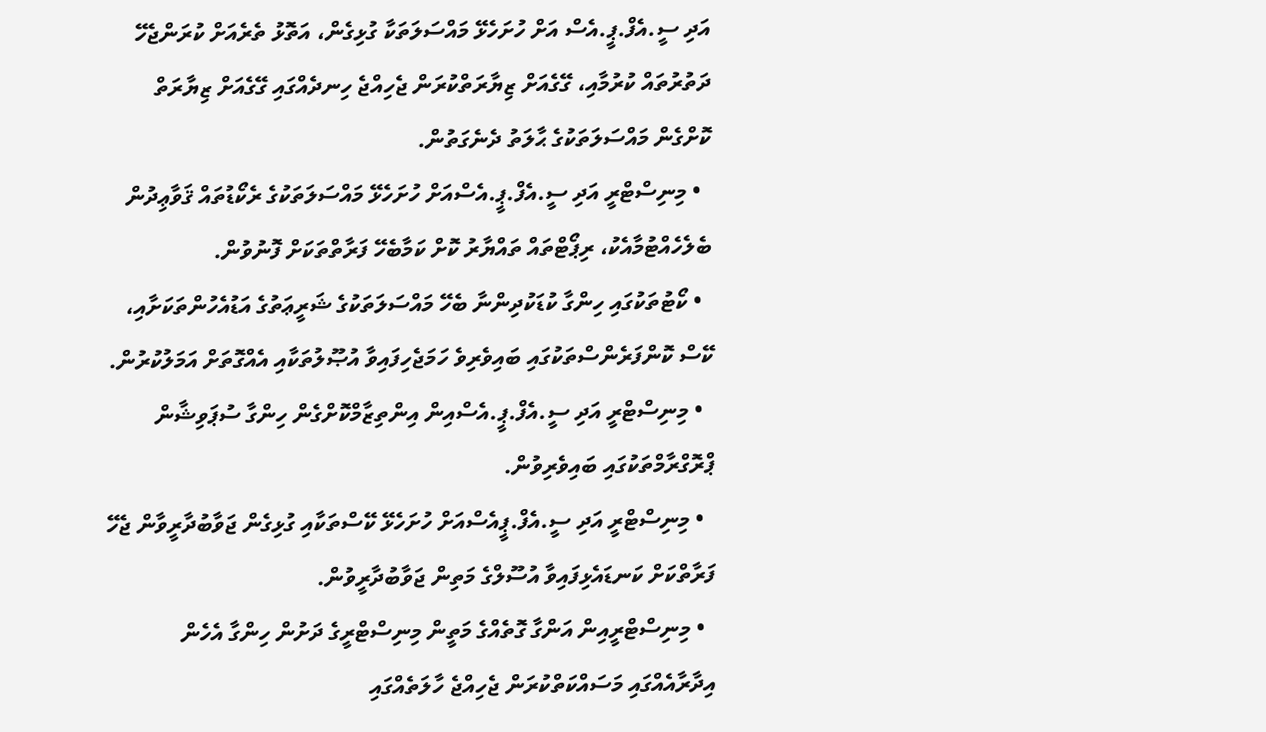އަދި ސީ.އެފް.ޕީ.އެސް އަށް ހުށަހެޅޭ މައްސަލަތަކާ ގުޅިގެން، އަތޮޅު ތެރެއަށް ކުރަންޖެހޭ ދަތުރުތައް ކުރުމާއި، ގޭގެއަށް ޒިޔާރަތްކުރަން ޖެހިއްޖެ ހިނދެއްގައި ގޭގެއަށް ޒިޔާރަތް ކޮށްގެން މައްސަލަތަކުގެ ޙާލަތު ދެނެގަތުން.
  • މިނިސްޓްރީ އަދި ސީ.އެފް.ޕީ.އެސްއަށް ހުށަހެޅޭ މައްސަލަތަކުގެ ރެކޯޑުތައް ޤަވާޢިދުން ބެލެހެއްޓުމާއެކު، ރިޕޯޓްތައް ތައްޔާރު ކޮށް ކަމާބެހޭ ފަރާތްތަކަށް ފޮނުވުން.
  • ކޯޓުތަކުގައި ހިންގާ ކުޑަކުދިންނާ ބެހޭ މައްސަލަތަކުގެ ޝަރީޢަތުގެ އަޑުއެހުންތަކަށާއި، ކޭސް ކޮންފަރެންސްތަކުގައި ބައިވެރިވެ ހަމަޖެހިފައިވާ އުޞޫލުތަކާއި އެއްގޮތަށް އަމަލުކުރުން.
  • މިނިސްޓްރީ އަދި ސީ.އެފް.ޕީ.އެސްއިން އިންތިޒާމްކޮށްގެން ހިންގާ ސުޕަވިޝާން ޕްރޮގްރާމްތަކުގައި ބައިވެރިވުން.
  • މިނިސްޓްރީ އަދި ސީ.އެފް.ޕީއެސްއަށް ހުށަހެޅޭ ކޭސްތަކާއި ގުޅިގެން ޖަވާބުދާރީވާން ޖެހޭ ފަރާތްކަށް ކަނޑައެޅިފައިވާ އުސޫލްގެ މަތިން ޖަވާބުދާރީވުން.
  • މިނިސްޓްރީއިން އަންގާ ގޮތެއްގެ މަތީން މިނިސްޓްރީގެ ދަށުން ހިންގާ އެހެން އިދާރާއެއްގައި މަސައްކަތްކުރަން ޖެހިއްޖެ ހާލަތެއްގައި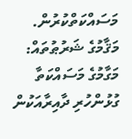މަސައްކަތްކުރުން.
މަޤާމުގެ ޝަރުޠުތައް:
މަގާމުގެ މަސައްކަތާ ގުޅުންހުރި ދާއިރާއަކުން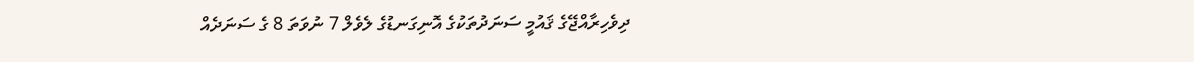ދިވެހިރާއްޖޭގެ ޤައުމީ ސަނަދުތަކުގެ އޮނިގަނޑުގެ ލެވެލް 7 ނުވަތަ 8 ގެ ސަނަދެއް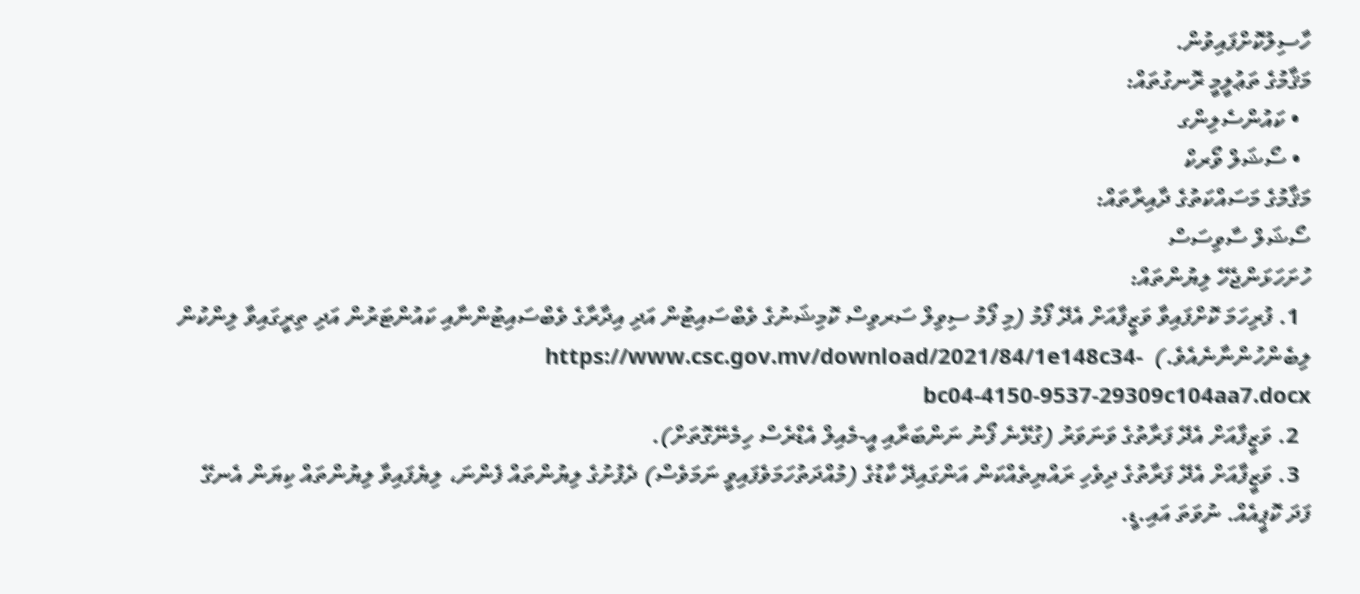ހާސިލުކޮށްފައިވުން.
މަޤާމުގެ ތަޢުލީމީ ރޮނގުތައް:
  • ކައުންސެލިންގ
  • ސޯޝަލް ވޯރކް
މަޤާމުގެ މަސައްކަތުގެ ދާއިރާތައް:
ސޯޝަލް ސާވިސަސް
ހުށަހަޅަންޖެހޭ ލިޔުންތައް:
  1. ފުރިހަމަ ކޮށްފައިވާ ވަޒީފާއަށް އެދޭ ފޯމު (މި ފޯމު ސިވިލް ސަރވިސް ކޮމިޝަނުގެ ވެބްސައިޓުން އަދި އިދާރާގެ ވެބްސައިޓުންނާއި ކައުންޓަރުން އަދި ތިރީގައިވާ ލިންކުން ލިބެންހުންނާނެއެވެ.)  https://www.csc.gov.mv/download/2021/84/1e148c34-bc04-4150-9537-29309c104aa7.docx
  2. ވަޒީފާއަށް އެދޭ ފަރާތުގެ ވަނަވަރު (ގުޅޭނެ ފޯނު ނަންބަރާއި އީ-މެއިލް އެޑްރެސް ހިމެނޭގޮތަށް).
  3. ވަޒީފާއަށް އެދޭ ފަރާތުގެ ދިވެހި ރައްޔިތެއްކަން އަންގައިދޭ ކާޑުގެ (މުއްދަތުހަމަވެފައިވީ ނަމަވެސް) ދެފުށުގެ ލިޔުންތައް ފެންނަ، ލިޔެފައިވާ ލިޔުންތައް ކިޔަން އެނގޭ ފަދަ ކޮޕީއެއް. ނުވަތަ އައި.ޑީ.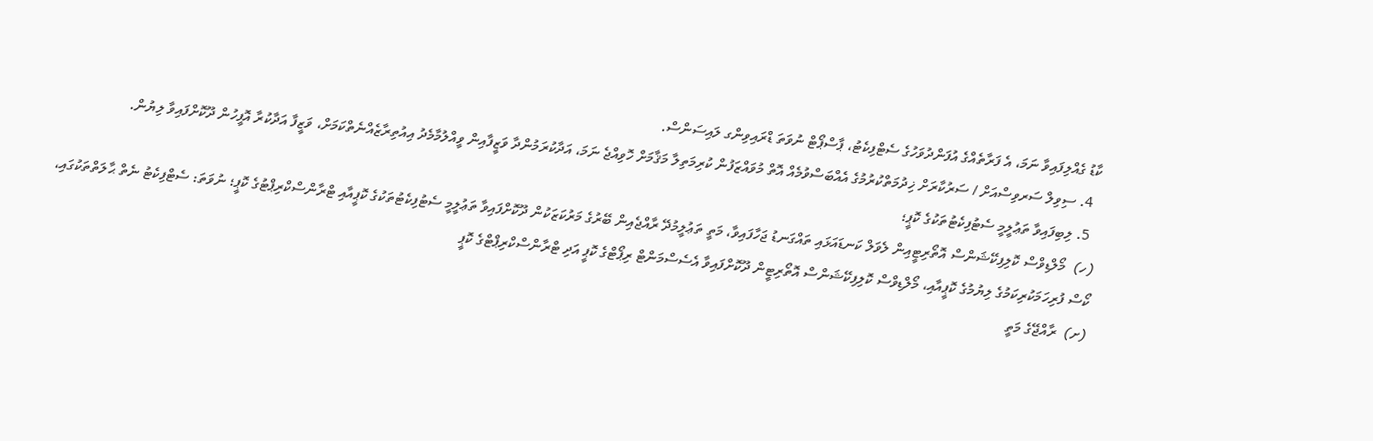ކާޑު ގެއްލިފައިވާ ނަމަ، އެ ފަރާތެއްގެ އުފަންދުވަހުގެ ސެޓްފިކެޓު، ޕާސްޕޯޓް ނުވަތަ ޑްރައިވިންގ ލައިސަންސް.
  4. ސިވިލް ސަރވިސްއަށް / ސަރުކާރަށް ޚިދުމަތްކުރުމުގެ އެއްބަސްވުމެއް އޮތް މުވައްޒަފުން ކުރިމަތިލާ މަޤާމަށް ހޮވިއްޖެ ނަމަ، އަދާކުރަމުންދާ ވަޒީފާއިން ވީއްލުމާމެދު އިއުތިރާޒެއްނެތްކަމަށް، ވަޒީފާ އަދާކުރާ އޮފީހުން ދޫކޮށްފައިވާ ލިޔުން.
  5. ލިބިފައިވާ ތަޢުލީމީ ސެޓުފިކެޓުތަކުގެ ކޮޕީ؛
(ހ)  މޯލްޑިވްސް ކޮލިފިކޭޝަންސް އޮތޯރިޓީއިން ލެވަލް ކަނޑައަޅައި ތައްގަނޑު ޖަހާފައިވާ، މަތީ ތަޢުލީމުދޭ ރާއްޖެއިން ބޭރުގެ މަރުކަޒަކުން ދޫކޮށްފައިވާ ތަޢުލީމީ ސެޓުފިކެޓުތަކުގެ ކޮޕީއާއި ޓްރާންސްކްރިޕްޓުގެ ކޮޕީ؛ ނުވަތަ: ސެޓްފިކެޓު ނެތް ޙާލަތްތަކުގައި، ކޯސް ފުރިހަމަކުރިކަމުގެ ލިޔުމުގެ ކޮޕީއާއި، މޯލްޑިވްސް ކޮލިފިކޭޝަންސް އޮތޯރިޓީން ދޫކޮށްފައިވާ އެސެސްމަންޓް ރިޕޯޓްގެ ކޮޕީ އަދި ޓްރާންސްކްރިޕްޓްގެ ކޮޕީ
(ށ)  ރާއްޖޭގެ މަތީ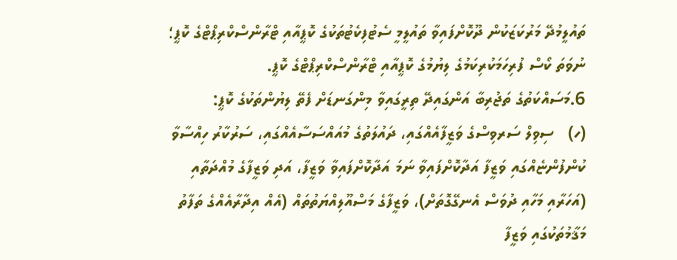ތައުލީމުދޭ މަރުކަޒަކުން ދޫކޮށްފައިވާ ތައުލީމީ ސެޓުފިކެޓުތަކުގެ ކޮޕީއާއި ޓްރާންސްކްރިޕްޓްގެ ކޮޕީ؛ ނުވަތަ ކޯސް ފުރިހަމަކުރިކަމުގެ ލިޔުމުގެ ކޮޕީއާއި ޓްރާންސްކްރިޕްޓްގެ ކޮޕީ.
6.މަސައްކަތުގެ ތަޖުރިބާ އަންގައިދޭ ތިރީގައިވާ މިންގަނޑަށް ފެތޭ ލިޔުންތަކުގެ ކޮޕީ:
(ހ)   ސިވިލް ސަރވިސްގެ ވަޒީފާއެއްގައި، ދައުލަތުގެ މުއައްސަސާއެއްގައި، ސަރުކާރު ހިއްސާވާ ކުންފުންޏެއްގައި ވަޒީފާ އަދާކޮށްފައިވާ ނަމަ އަދާކޮށްފައިވާ ވަޒީފާ، އަދި ވަޒީފާގެ މުއްދަތާއި (އަހަރާއި މަހާއި ދުވަސް އެނގޭގޮތަށް)، ވަޒީފާގެ މަސްއޫލިއްޔަތުތައް (އެއް އިދާރާއެއްގެ ތަފާތު މަޤާމުތަކުގައި ވަޒީފާ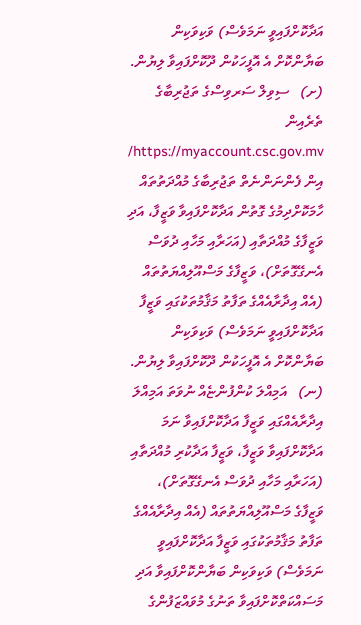އަދާކޮށްފައިވީ ނަމަވެސް) ވަކިވަކިން ބަޔާންކޮށް އެ އޮފީހަކުން ދޫކޮށްފައިވާ ލިޔުން.
(ށ)   ސިވިލް ސަރވިސްގެ ތަޖުރިބާގެ ތެރެއިން https://myaccount.csc.gov.mv/ އިން ފެންނަންނެތް ތަޖުރިބާގެ މުއްދަތުތައް ހާމަކޮށްދިމުގެ ގޮތުން އަދާކޮށްފައިވާ ވަޒީފާ، އަދި ވަޒީފާގެ މުއްދަތާއި (އަހަރާއި މަހާއި ދުވަސް އެނގޭގޮތަށް)، ވަޒީފާގެ މަސްއޫލިއްޔަތުތައް (އެއް އިދާރާއެއްގެ ތަފާތު މަޤާމުތަކުގައި ވަޒީފާ އަދާކޮށްފައިވީ ނަމަވެސް) ވަކިވަކިން ބަޔާންކޮށް އެ އޮފީހަކުން ދޫކޮށްފައިވާ ލިޔުން.
(ނ)   އަމިއްލަ ކުންފުންޏެއް ނުވަތަ އަމިއްލަ އިދާރާއެއްގައި ވަޒީފާ އަދާކޮށްފައިވާ ނަމަ އަދާކޮށްފައިވާ ވަޒީފާ، ވަޒީފާ އަދާކުރި މުއްދަތާއި (އަހަރާއި މަހާއި ދުވަސް އެނގޭގޮތަށް)، ވަޒީފާގެ މަސްއޫލިއްޔަތުތައް (އެއް އިދާރާއެއްގެ ތަފާތު މަޤާމުތަކުގައި ވަޒީފާ އަދާކޮށްފައިވީ ނަމަވެސް) ވަކިވަކިން ބަޔާންކޮށްފައިވާ އަދި މަސައްކަތްކޮށްފައިވާ ތަނުގެ މުވައްޒަފުންގެ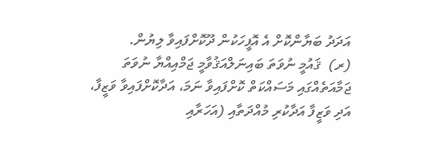އަދަދު ބަޔާންކޮށް އެ އޮފީހަކުން ދޫކޮށްފައިވާ ލިޔުން.
(ރ)  ޤައުމީ ނުވަތަ ބައިނަލްއަޤުވާމީ ޖަމްއިއްޔާ ނުވަތަ ޖަމާއަތެއްގައި މަސައްކަތް ކޮށްފައިވާ ނަމަ، އަދާކޮށްފައިވާ ވަޒީފާ، އަދި ވަޒީފާ އަދާކުރި މުއްދަތާއި (އަހަރާއި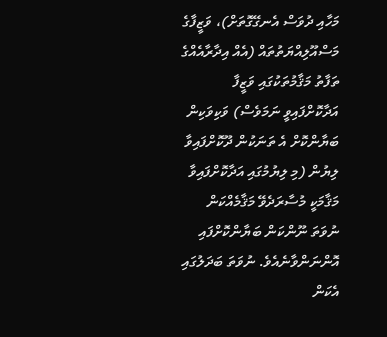މަހާއި ދުވަސް އެނގޭގޮތަށް)، ވަޒީފާގެ މަސްއޫލިއްޔަތުތައް (އެއް އިދާރާއެއްގެ ތަފާތު މަޤާމުތަކުގައި ވަޒީފާ އަދާކޮށްފައިވީ ނަމަވެސް) ވަކިވަކިން ބަޔާންކޮށް އެ ތަނަކުން ދޫކޮށްފައިވާ ލިޔުން (މި ލިޔުމުގައި އަދާކޮށްފައިވާ މަޤާމަކީ މުސާރަދެވޭ މަޤާމެއްކަން ނުވަތަ ނޫންކަން ބަޔާންކޮށްފައި އޮންނަންވާނެއެވެ. ނުވަތަ ބަދަލުގައި އެކަން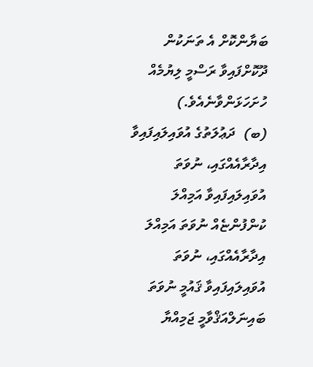ބަޔާންކޮށް އެ ތަނަކުން ދޫކޮށްފައިވާ ރަސްމީ ލިޔުމެއް ހުށަހަޅަންވާނެއެވެ.)
(ބ)  ދަޢުލަތުގެ އުވައިލައިފައިވާ އިދާރާއެއްގައި، ނުވަތަ އުވައިލައިފައިވާ އަމިއްލަ ކުންފުންޏެއް ނުވަތަ އަމިއްލަ އިދާރާއެއްގައި، ނުވަތަ އުވައިލައިފައިވާ ޤައުމީ ނުވަތަ ބައިނަލްއަޤްވާމީ ޖަމިއްޔާ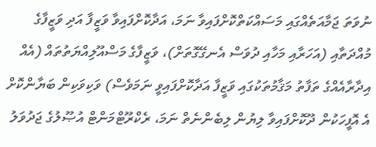ނުވަތަ ޖަމާއަތެއްގައި މަސައްކަތްކޮށްފައިވާ ނަމަ، އަދާކޮށްފައިވާ ވަޒީފާ އަދި ވަޒީފާގެ މުއްދަތާއި (އަހަރާއި މަހާއި ދުވަސް އެނގޭގޮތަށް)، ވަޒީފާގެ މަސްއޫލިއްޔަތުތައް (އެއް އިދާރާއެއްގެ ތަފާތު މަޤާމުތަކުގައި ވަޒީފާ އަދާކޮށްފައިވީ ނަމަވެސް) ވަކިވަކިން ބަޔާންކޮށް އެ އޮފީހަކުން ދޫކޮށްފައިވާ ލިޔުން ލިބެންނެތް ނަމަ، ރެކްރޫޓްމަންޓް އުޞޫލުގެ ޖަދުވަލު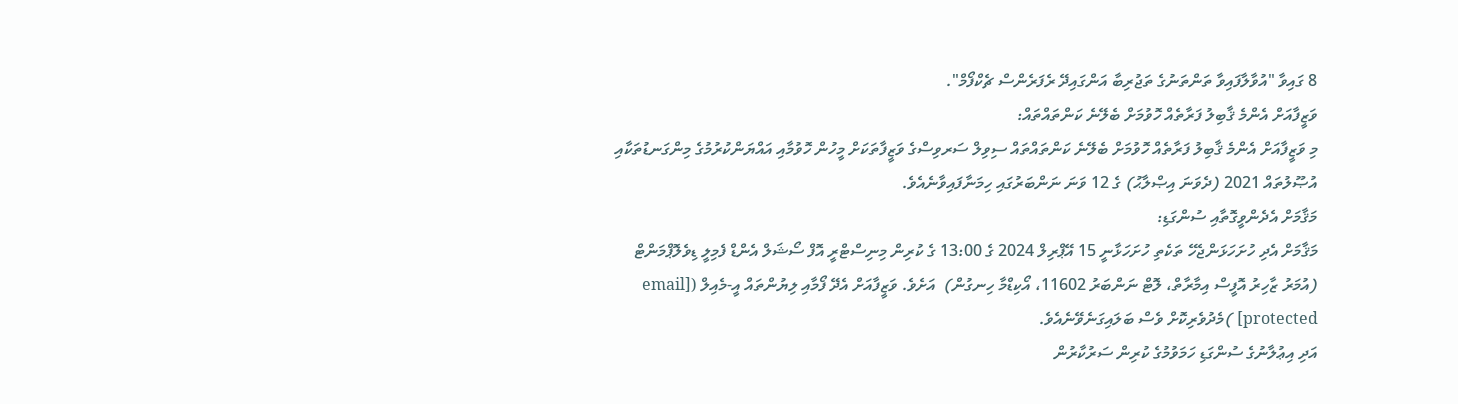8 ގައިވާ "އުވާލާފައިވާ ތަންތަނުގެ ތަޖުރިބާ އަންގައިދޭ ރެފަރެންސް ޗެކްފޯމް".
ވަޒީފާއަށް އެންމެ ޤާބިލު ފަރާތެއް ހޮވުމަށް ބެލޭނެ ކަންތައްތައް:
މި ވަޒީފާއަށް އެންމެ ޤާބިލު ފަރާތެއް ހޮވުމަށް ބެލޭނެ ކަންތައްތައް ސިވިލް ސަރވިސްގެ ވަޒީފާތަކަށް މީހުން ހޮވުމާއި އައްޔަންކުރުމުގެ މިންގަނޑުތަކާއި އުޞޫލުތައް 2021 (ދެވަނަ އިޞްލާޙު) ގެ 12 ވަނަ ނަންބަރުގައި ހިމަނާފައިވާނެއެވެ.
މަޤާމަށް އެދެންވީގޮތާއި ސުންގަޑި:
މަޤާމަށް އެދި ހުށަހަޅަންޖެހޭ ތަކެތި ހުށަހަޅާނީ 15 އޭޕްރިލް 2024 ގެ 13:00 ގެ ކުރިން މިނިސްޓްރީ އޮފް ސޯޝަލް އެންޑް ފެމިލީ ޑިވެލޮޕްމަންޓް (އުމަރު ޒާހިރު އޮފީސް އިމާރާތް، ލޮޓް ނަންބަރު 11602، އޯކިޑްމާ ހިނގުން)  އަށެވެ. ވަޒީފާއަށް އެދޭ ފޯމާއި ލިޔުންތައް އީ-މެއިލް ([email protected] )މެދުވެރިކޮށް ވެސް ބަލައިގަނެވޭނެއެވެ.
އަދި އިޢުލާނުގެ ސުންގަޑި ހަމަވުމުގެ ކުރިން ސަރުކާރުން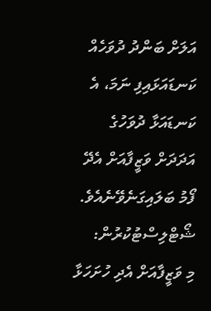އަލަށް ބަންދު ދުވަހެއް ކަނޑައަޅައިފި ނަމަ، އެ ކަނޑައަޅާ ދުވަހުގެ އަދަދަށް ވަޒީފާއަށް އެދޭ ފޯމު ބަލައިގަނެވޭނެއެވެ.
ޝޯޓްލިސްޓުކުރުން:
މި ވަޒީފާއަށް އެދި ހުށަހަޅާ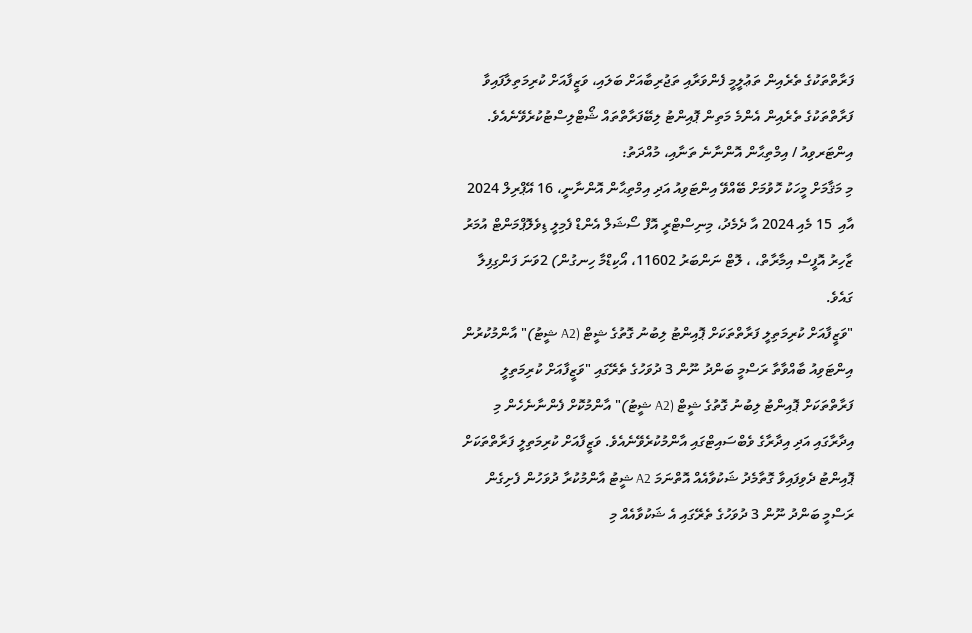ފަރާތްތަކުގެ ތެރެއިން ތަޢުލީމީ ފެންވަރާއި ތަޖުރިބާއަށް ބަލައި، ވަޒީފާއަށް ކުރިމަތިލާފައިވާ ފަރާތްތަކުގެ ތެރެއިން އެންމެ މަތިން ޕޮއިންޓު ލިބޭފަރާތްތައް ޝޯޓްލިސްޓުކުރެވޭނެއެވެ.
އިންޓަރވިއު / އިމްތިޙާން އޮންނާނެ ތަނާއި، މުއްދަތު:
މި މަޤާމަށް މީހަކު ހޮވުމަށް ބޭއްވޭ އިންޓަވިއު އަދި އިމްތިޙާން އޮންނާނީ، 16 އޭޕްރިލް 2024 އާއި  15 މެއި 2024 އާ ދެމެދު، މިނިސްޓްރީ އޮފް ސޯޝަލް އެންޑް ފެމިލީ ޑިވެލޮޕްމަންޓް އުމަރު ޒާހިރު އޮފީސް އިމާރާތް، ، ލޮޓް ނަންބަރު 11602، އޯކިޑްމާ ހިނގުން) 2ވަނަ ފަންގިފިލާ ގައެވެ.
"ވަޒީފާއަށް ކުރިމަތިލީ ފަރާތްތަކަށް ޕޮއިންޓު ލިބުނު ގޮތުގެ ޝީޓް (A2 ޝީޓު)" އާންމުކުރުން
އިންޓަވިއު ބާއްވާތާ ރަސްމީ ބަންދު ނޫން 3 ދުވަހުގެ ތެރޭގައި "ވަޒީފާއަށް ކުރިމަތިލީ ފަރާތްތަކަށް ޕޮއިންޓު ލިބުނު ގޮތުގެ ޝީޓް (A2 ޝީޓު)" އާންމުކޮށް ފެންނާނެހެން މި އިދާރާގައި އަދި އިދާރާގެ ވެބްސައިޓްގައި އާންމުކުރެވޭނެއެވެ. ވަޒީފާއަށް ކުރިމަތިލީ ފަރާތްތަކަށް ޕޮއިންޓު ދެވިފައިވާ ގޮތާމެދު ޝަކުވާއެއް އޮތްނަމަ A2 ޝީޓު އާންމުކުރާ ދުވަހުން ފެށިގެން ރަސްމީ ބަންދު ނޫން 3 ދުވަހުގެ ތެރޭގައި އެ ޝަކުވާއެއް މި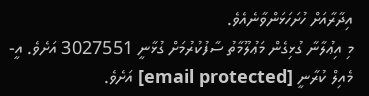އިދާރާއަށް ހުށަހަޅަންވާނެއެވެ.
މި އިޢުލާނާ ގުޅިގެން މަޢުލޫމާތު ސާފުކުރުމަށް ގުޅާނީ 3027551 އަށެވެ. އީ-މެއިލް ކުރާނީ [email protected] އަށެވެ.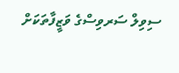ސިވިލް ސަރވިސްގެ ވަޒީފާތަކަށް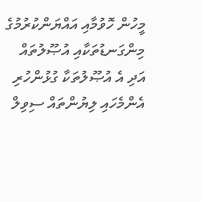މީހުން ހޮވުމާއި އައްޔަންކުރުމުގެ މިންގަނޑުތަކާއި އުޞޫލުތައް އަދި އެ އުޞޫލުތަކާ ގުޅުންހުރި އެންމެހައި ލިޔުންތައް ސިވިލް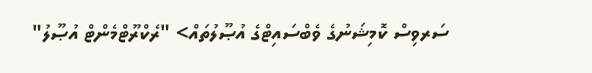ސަރވިސް ކޮމިޝަނުގެ ވެބްސައިޓްގެ އުޞޫލުތައް> "ރެކްރޫޓްމެންޓް އުޞޫލު"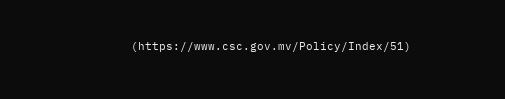(https://www.csc.gov.mv/Policy/Index/51)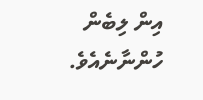އިން ލިބެން ހުންނާނެއެވެ.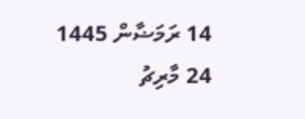14 ރަމަޟާން 1445
24 މާރިޗު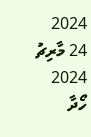2024
24 މާރިޗު 2024
ހޯދާ